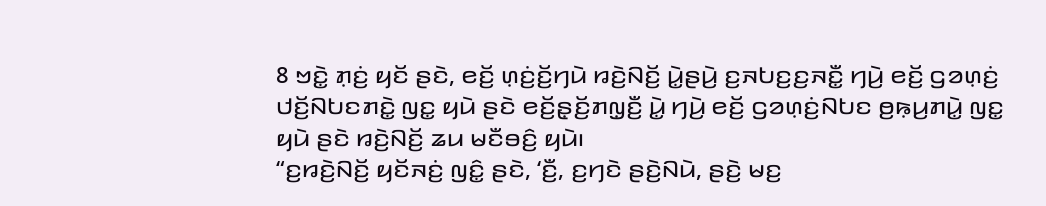8 ꤠꤢꤧ꤭ ꤊ꤫ꤢꤦ꤬ ꤟꤢꤩ ꤔꤢꤧ, ꤕꤢꤩ꤬ ꤛ꤫ꤢꤦ꤬ꤢꤩ꤬ꤚꤣꤧ ꤙꤢꤧ꤬ꤡꤢꤩ꤬ ꤣꤧ꤭ꤔꤣꤧ꤬ ꤢ꤬ꤏꤝꤢ꤬ꤢ꤬ꤏꤢꤪ꤭ ꤚꤣꤧ꤬ ꤕꤢꤩ꤬ ꤞꤤꤛ꤫ꤢꤦ꤬ ꤓꤢꤩ꤬ꤡꤝꤢꤊꤢꤧ꤭ ꤜꤢ꤭ ꤟꤣꤧ ꤔꤢꤧ ꤕꤢꤩ꤬ꤔ꤫ꤢꤩ꤬ꤊꤜ꤫ꤢꤪ꤬ ꤣꤧ꤭ ꤚꤣꤧ꤬ ꤕꤢꤩ꤬ ꤞꤤꤛ꤫ꤢꤦ꤬ꤡꤝꤢ ꤥ꤬ꤒ꤫ꤣ꤬ꤊꤣꤧ꤭ ꤜꤢ꤭ ꤟꤣꤧ ꤔꤢꤧ ꤙꤢꤧ꤬ꤡꤢꤩ꤬ ꤘꤣ ꤗꤢꤪꤋꤢꤨ꤬ ꤟꤣꤧ꤯
“ꤢ꤬ꤙꤢꤧ꤬ꤡꤢꤩ꤬ ꤟꤢꤩꤏꤢꤦ꤬ ꤜꤢꤨ꤭ ꤔꤢꤧ, ‘ꤢꤪ꤬, ꤢ꤬ꤚꤢꤧ ꤔꤢꤧ꤬ꤡꤣꤧ, ꤔꤢꤧ꤬ ꤗꤢ꤬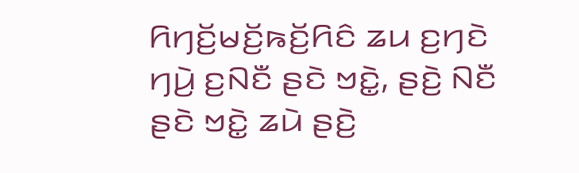ꤖꤚꤢꤩ꤬ꤗꤢꤩ꤬ꤒꤢꤩ꤬ꤖꤢꤨ ꤘꤣ ꤢ꤬ꤚꤢꤧ ꤚꤣꤧ꤬ ꤢ꤬ꤡꤢꤪ ꤔꤢꤧ ꤠꤢꤧ꤭, ꤔꤢꤧ꤬ ꤡꤢꤪ ꤔꤢꤧ ꤠꤢꤧ꤭ ꤘꤣꤧ ꤔꤢꤧ꤬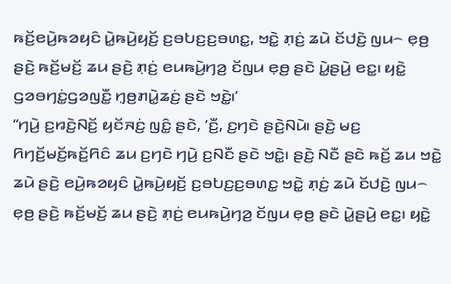ꤒꤢꤩ꤬ꤕꤣꤧ꤬ꤒꤤꤟꤢꤨ ꤣꤧ꤭ꤒꤣꤧ꤬ꤟꤢꤩ꤬ ꤢ꤬ꤋꤝꤢ꤬ꤢ꤬ꤋꤛꤢ꤭, ꤠꤢꤧ꤭ ꤊ꤫ꤢꤦ꤬ ꤘꤣꤧ ꤢꤩꤓꤢꤧ꤬ ꤜꤣ꤮ ꤕ꤫ꤥ꤬ ꤔꤢꤧ꤬ ꤒꤢꤩ꤬ꤗꤢꤩ꤬ ꤘꤣ ꤔꤢꤧ꤬ ꤊ꤫ꤢꤦ꤬ ꤕꤣꤒꤣꤧ꤬ꤚꤤ꤬ ꤢꤩꤜꤣ ꤕ꤫ꤥ꤬ ꤔꤢꤧ ꤣꤧ꤭ꤔꤣꤧ꤬ ꤕꤢ꤭꤯ ꤟꤢꤧ꤭ ꤞꤤꤋꤚꤢꤦ꤭ꤞꤤꤜꤢꤪ꤭ ꤚ꤫ꤥ꤬ꤊꤣꤧ꤭ꤘꤢꤦ꤬ ꤔꤢꤧ ꤠꤢꤧ꤭꤯’
“ꤚꤣꤧ꤬ ꤢ꤬ꤙꤢꤧ꤬ꤡꤢꤩ꤬ ꤟꤢꤩꤏꤢꤦ꤬ ꤜꤢꤨ꤭ ꤔꤢꤧ, ‘ꤢꤪ꤬, ꤢ꤬ꤚꤢꤧ ꤔꤢꤧ꤬ꤡꤣꤧ꤯ ꤔꤢꤧ꤬ ꤗꤢ꤬ ꤖꤚꤢꤩ꤬ꤗꤢꤩ꤬ꤒꤢꤩ꤬ꤖꤢꤨ ꤘꤣ ꤢ꤬ꤚꤢꤧ ꤚꤣꤧ꤬ ꤢ꤬ꤡꤢꤪ ꤔꤢꤧ ꤠꤢꤧ꤭꤯ ꤔꤢꤧ꤬ ꤡꤢꤪ ꤔꤢꤧ ꤒꤢꤩ꤬ ꤘꤣ ꤠꤢꤧ꤭ ꤘꤣꤧ ꤔꤢꤧ꤬ ꤕꤣꤧ꤬ꤒꤤꤟꤢꤨ ꤣꤧ꤭ꤒꤣꤧ꤬ꤟꤢꤩ꤬ ꤢ꤬ꤋꤝꤢ꤬ꤢ꤬ꤋꤛꤢ꤭ ꤠꤢꤧ꤭ ꤊ꤫ꤢꤦ꤬ ꤘꤣꤧ ꤢꤩꤓꤢꤧ꤬ ꤜꤣ꤮ ꤕ꤫ꤥ꤬ ꤔꤢꤧ꤬ ꤒꤢꤩ꤬ꤗꤢꤩ꤬ ꤘꤣ ꤔꤢꤧ꤬ ꤊ꤫ꤢꤦ꤬ ꤕꤣꤒꤣꤧ꤬ꤚꤤ꤬ ꤢꤩꤜꤣ ꤕ꤫ꤥ꤬ ꤔꤢꤧ ꤣꤧ꤭ꤔꤣꤧ꤬ ꤕꤢ꤭꤯ ꤟꤢꤧ꤭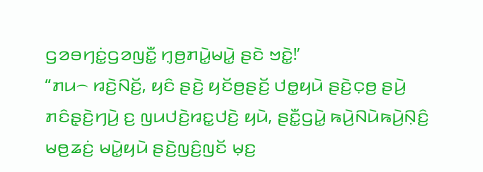ꤞꤤꤋꤚꤢꤦ꤭ꤞꤤꤜꤢꤪ꤭ ꤚ꤫ꤥ꤬ꤊꤣꤧ꤭ꤗꤣꤧ꤭ ꤔꤢꤧ ꤠꤢꤧ꤭!’
“ꤊꤣ꤮ ꤙꤢꤧ꤬ꤡꤢꤩ꤬, ꤟꤢꤨ ꤔꤢꤧ꤬ ꤟꤢꤩꤥ꤬ꤔꤢꤩ꤬ ꤓꤥ꤭ꤟꤣꤧ ꤔꤢꤧ꤬ꤍ꤫ꤥ꤬ ꤔꤣꤧ꤬ ꤊꤢꤨꤔ꤫ꤢꤧ꤬ꤚꤣꤧ꤬ ꤢ꤬ ꤜꤣꤓꤢꤧ꤬ꤙꤢ꤭ꤓꤢꤧ꤬ ꤟꤣꤧ, ꤔꤢꤪ꤭ꤞꤣꤧ꤭ ꤒꤣꤧ꤬ꤡꤣꤧꤒꤣꤧ꤬ꤡ꤫ꤢꤨ꤬ ꤗꤥ꤬ꤘꤢꤦ꤬ ꤗꤣꤧ꤭ꤟꤣꤧ ꤔꤢꤧ꤬ꤜꤢꤨ꤬ꤜꤢꤩ ꤗ꤫ꤢ꤬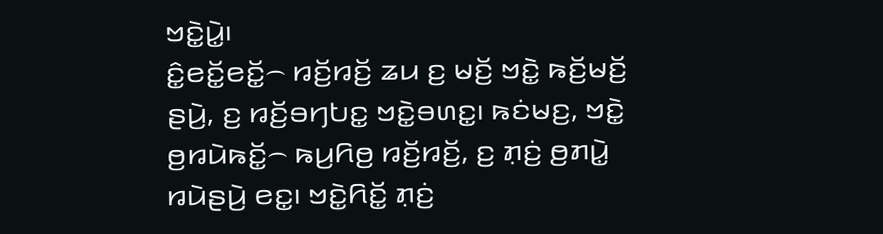ꤠꤢꤧ꤭ꤣꤧ꤭꤯
ꤢꤨ꤭ꤕꤢꤩ꤭ꤕꤢꤩ꤭꤮ ꤙꤢꤩ꤬ꤙꤢꤩ꤬ ꤘꤣ ꤢ꤬ ꤗꤢꤩ꤬ ꤠꤢꤧ꤭ ꤒꤢꤩ꤬ꤗꤢꤩ꤬ ꤔꤣꤧ꤬, ꤢ꤬ ꤙꤢꤩ꤬ꤋꤚꤝꤢ꤭ ꤠꤢꤧ꤭ꤋꤛꤢ꤭꤯ ꤒꤢꤦꤗꤢ꤬, ꤠꤢꤧ꤭ ꤥ꤬ꤙꤣꤧꤒꤢꤩ꤭꤮ ꤒꤣ꤬ꤖꤥ꤬ ꤙꤢꤩ꤬ꤙꤢꤩ꤬, ꤢ꤬ ꤊ꤫ꤢꤦ꤬ ꤥ꤬ꤊꤣꤧ꤭ ꤙꤣꤧꤔꤣꤧ꤬ ꤕꤢ꤭꤯ ꤠꤢꤧ꤭ꤖꤢꤩ꤭ ꤊ꤫ꤢꤦ꤬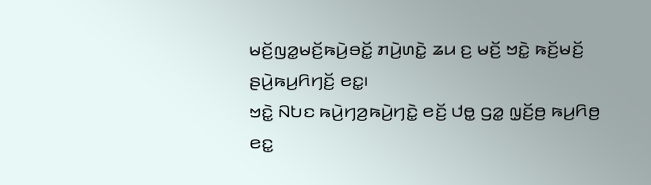ꤗꤢꤩ꤬ꤜꤤ꤭ꤗꤢꤩ꤬ꤒꤣꤧ꤬ꤋꤢꤩ꤭ ꤊꤣꤧ꤬ꤛꤢꤧ꤭ ꤘꤣ ꤢ꤬ ꤗꤢꤩ꤬ ꤠꤢꤧ꤭ ꤒꤢꤩ꤬ꤗꤢꤩ꤬ ꤔꤣꤧ꤬ꤒꤣ꤬ꤖꤚꤢꤩ꤬ ꤕꤢ꤭꤯
ꤠꤢꤧ꤭ ꤡꤝꤢ ꤒꤣꤧ꤬ꤚꤤ꤬ꤒꤣꤧ꤬ꤚꤢꤧ꤭ ꤕꤢꤩ꤬ ꤓꤥ꤭ ꤞꤤ꤭ ꤜ꤫ꤢꤩ꤬ꤥ꤬ ꤒꤣ꤬ꤖꤥ꤬ ꤕꤢ꤭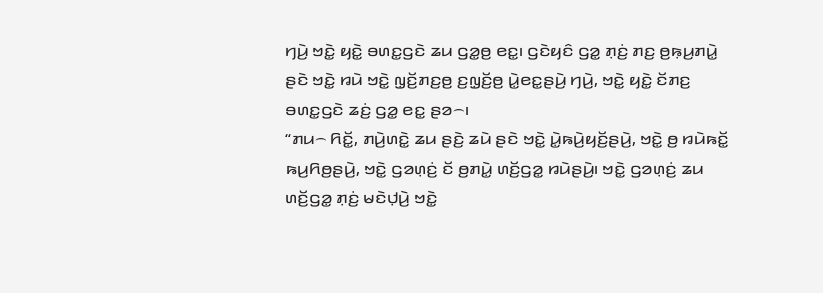ꤚꤣꤧ꤬ ꤠꤢꤧ꤭ ꤟꤢꤧ꤭ ꤋꤛꤢ꤭ꤞꤢꤧ ꤘꤣ ꤞꤤ꤭ꤥ꤬ ꤕꤢ꤭꤯ ꤞꤢꤧꤟꤢꤨ ꤞꤤ꤭ ꤊ꤫ꤢꤦ꤬ ꤊꤢ꤬ ꤥ꤬ꤒ꤫ꤣ꤬ꤊꤣꤧ꤭ ꤔꤢꤧ ꤠꤢꤧ꤭ ꤙꤣꤧ ꤠꤢꤧ꤭ ꤜ꤫ꤢꤩ꤬ꤊꤢ꤬ꤥ꤬ ꤢ꤬ꤜ꤫ꤢꤩ꤬ꤥ꤬ ꤣꤧ꤭ꤕꤢ꤭ꤔꤣꤧ꤬ ꤚꤣꤧ꤬, ꤠꤢꤧ꤭ ꤟꤢꤧ꤭ ꤢꤩꤊꤢ꤬ ꤋꤛꤢ꤭ꤞꤢꤧ ꤘꤢꤦ꤬ ꤞꤤ꤭ ꤕꤢ꤭ ꤔꤤ꤮꤯
“ꤊꤣ꤮ ꤖꤢꤩ꤭, ꤊꤣꤧ꤬ꤛꤢꤧ꤭ ꤘꤣ ꤔꤢꤧ꤬ ꤘꤣꤧ ꤔꤢꤧ ꤠꤢꤧ꤭ ꤣꤧ꤭ꤒꤣꤧ꤬ꤟꤢꤩ꤬ꤔꤣꤧ꤬, ꤠꤢꤧ꤭ ꤥ꤬ ꤙꤣꤧꤒꤢꤩ꤭ ꤒꤣ꤬ꤖꤥ꤬ꤔꤣꤧ꤬, ꤠꤢꤧ꤭ ꤞꤤꤛ꤫ꤢꤦ꤬ ꤢꤩ ꤥ꤬ꤊꤣꤧ꤭ ꤛꤢꤩ꤬ꤞꤤ꤭ ꤙꤣꤧꤔꤣꤧ꤬꤯ ꤠꤢꤧ꤭ ꤞꤤꤛ꤫ꤢꤦ꤬ ꤘꤣ ꤛꤢꤩ꤬ꤞꤤ꤭ ꤊ꤫ꤢꤦ꤬ ꤗꤢꤧꤓ꤫ꤣꤧ꤬ ꤠꤢꤧ꤭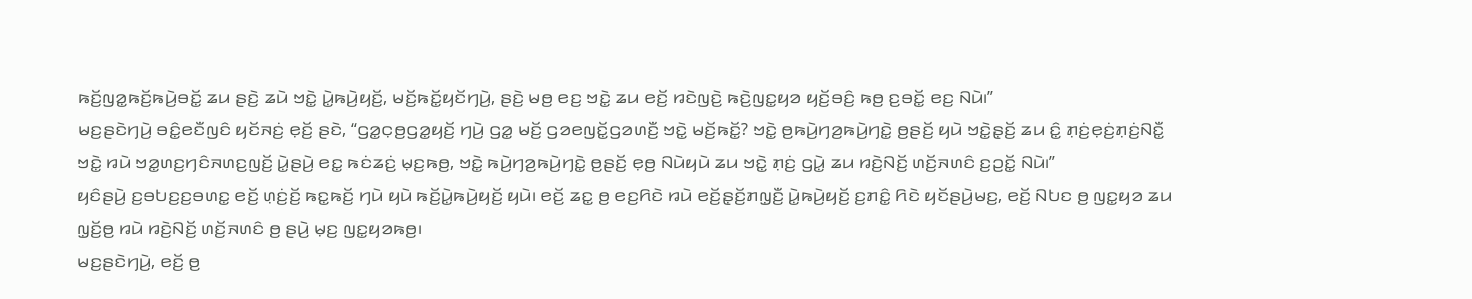ꤒꤢꤩ꤬ꤜꤤ꤭ꤒꤢꤩ꤬ꤒꤣꤧ꤬ꤋꤢꤩ꤭ ꤘꤣ ꤔꤢꤧ꤬ ꤘꤣꤧ ꤠꤢꤧ꤭ ꤣꤧ꤭ꤒꤣꤧ꤬ꤟꤢꤩ꤬, ꤗꤢꤩ꤬ꤒꤢꤩ꤭ꤟꤢꤩꤚꤣꤧ꤬, ꤔꤢꤧ꤬ ꤗꤥ꤬ ꤕꤢ꤬ ꤠꤢꤧ꤭ ꤘꤣ ꤕꤢꤩ꤬ ꤙꤢꤧꤜꤢꤧ꤬ ꤒꤢꤧ꤬ꤜꤢ꤭ꤟꤤ ꤟꤢꤩ꤬ꤋꤢꤨ꤬ ꤒꤥ꤬ ꤢ꤬ꤋꤢꤩ꤭ ꤕꤢ꤬ ꤡꤣꤧ꤯”
ꤗꤢ꤬ꤔꤢꤧꤚꤣꤧ꤬ ꤋꤢꤨ꤭ꤕꤢꤪꤜꤢꤨ ꤟꤢꤩꤏꤢꤦ꤬ ꤕ꤫ꤢꤩ꤬ ꤔꤢꤧ, “ꤞꤤ꤭ꤍ꤫ꤥ꤬ꤞꤤ꤭ꤟꤢꤩ꤬ ꤚꤣꤧ꤬ ꤞꤤ꤭ ꤗꤢꤩ꤬ ꤞꤤꤕꤜꤢꤩ꤭ꤞꤤꤛꤢꤪ꤬ ꤠꤢꤧ꤭ ꤗꤢꤩ꤬ꤒꤢꤩ꤭? ꤠꤢꤧ꤭ ꤥ꤬ꤒꤣꤧ꤬ꤚꤤ꤬ꤒꤣꤧ꤬ꤚꤢꤧ꤭ ꤥ꤬ꤔꤢꤩ꤬ ꤟꤣꤧ ꤠꤢꤧ꤭ꤔ꤫ꤢꤩ꤬ ꤘꤣ ꤢꤨ꤭ ꤊ꤫ꤢꤦ꤬ꤕ꤫ꤢꤦ꤬ꤊ꤫ꤢꤦ꤬ꤡꤢꤪ꤭ ꤠꤢꤧ꤭ ꤙꤣꤧ ꤠꤤ꤭ꤛꤢ꤬ꤚꤢꤨꤏꤛꤢ꤬ꤜꤢꤩ꤬ ꤣꤧ꤭ꤔꤣꤧ꤬ ꤕꤢ꤭ ꤒꤢꤦꤘꤢꤦ꤬ ꤗ꤫ꤢ꤬ꤒꤥ꤬, ꤠꤢꤧ꤭ ꤒꤣꤧ꤬ꤚꤤ꤬ꤒꤣꤧ꤬ꤚꤢꤧ꤭ ꤥ꤬ꤔꤢꤩ꤬ ꤕ꤫ꤥ꤬ ꤡꤣꤧꤟꤣꤧ ꤘꤣ ꤠꤢꤧ꤭ ꤊ꤫ꤢꤦ꤬ ꤞꤣꤧ꤭ ꤘꤣ ꤙꤢꤧ꤬ꤡꤢꤩ꤬ ꤛꤢꤩ꤬ꤏꤛꤢꤨ ꤢ꤬ꤑꤢꤩ꤭ ꤡꤣꤧ꤯”
ꤟꤢꤨꤔꤣꤧ꤬ ꤢ꤬ꤋꤝꤢ꤬ꤢ꤬ꤋꤛꤢ꤭ ꤕꤢꤩ꤬ ꤛ꤫ꤢꤦ꤬ꤢꤩ꤬ ꤒꤢ꤭ꤒꤢꤩ꤬ ꤚꤣꤧ ꤟꤣꤧ ꤒꤢꤩ꤬ꤣꤧ꤭ꤒꤣꤧ꤬ꤟꤢꤩ꤬ ꤟꤣꤧ꤯ ꤕꤢꤩ꤬ ꤘꤢ꤭ ꤥ꤬ ꤕꤢ꤬ꤖꤢꤧ ꤙꤣꤧ ꤕꤢꤩ꤬ꤔ꤫ꤢꤩ꤬ꤊꤜ꤫ꤢꤪ꤬ ꤣꤧ꤭ꤒꤣꤧ꤬ꤟꤢꤩ꤬ ꤢ꤬ꤊꤢꤨ꤭ ꤖꤢꤧ ꤟꤢꤩꤔꤣꤧ꤬ꤗꤢ꤬, ꤕꤢꤩ꤬ ꤡꤝꤢ ꤥ꤬ ꤜꤢ꤭ꤟꤤ ꤘꤣ ꤜ꤫ꤢꤩ꤬ꤥ꤬ ꤙꤣꤧ ꤙꤢꤧ꤬ꤡꤢꤩ꤬ ꤛꤢꤩ꤬ꤏꤛꤢꤨ ꤥ꤬ ꤔꤣꤧ꤬ ꤗ꤫ꤢ꤬ ꤜꤢ꤭ꤟꤤꤒꤥ꤬꤯
ꤗꤢ꤬ꤔꤢꤧꤚꤣꤧ꤬, ꤕꤢꤩ꤬ ꤥ꤬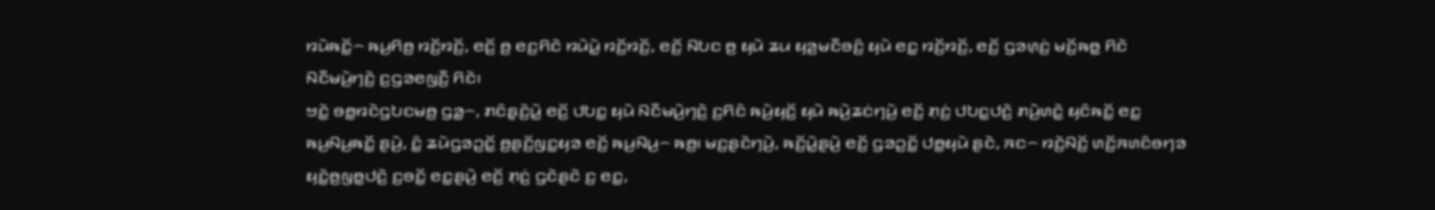ꤙꤣꤧꤒꤢꤩ꤭꤮ ꤒꤣ꤬ꤖꤥ꤬ ꤙꤢꤩ꤬ꤙꤢꤩ꤬, ꤕꤢꤩ꤬ ꤥ꤬ ꤕꤢ꤬ꤖꤢꤧ ꤙꤣꤧꤣꤧ꤭ ꤙꤢꤩ꤬ꤙꤢꤩ꤬, ꤕꤢꤩ꤬ ꤡꤝꤢ ꤥ꤬ ꤟꤣꤧ ꤘꤣ ꤟꤤ꤬ꤗꤢꤪꤋꤢꤨ꤬ ꤟꤣꤧ ꤕꤢ꤭ ꤙꤢꤩ꤬ꤙꤢꤩ꤬, ꤕꤢꤩ꤬ ꤞꤤꤛ꤫ꤢꤦ꤬ ꤗꤢꤩ꤬ꤒꤥ꤭ ꤖꤢꤧ ꤡꤢꤪꤗꤣꤧ꤬ꤚꤢꤧ꤬ ꤢ꤬ꤞꤤꤕꤜꤢꤪ꤬ ꤖꤢꤧ꤯
ꤠꤢꤧ꤭ ꤋꤥ꤭ꤙꤢꤧꤞꤝꤢꤗꤥ꤬ ꤞꤤ꤭꤮, ꤊꤢꤨꤔ꤫ꤢꤧ꤬ꤣꤧ꤭ ꤕꤢꤩ꤬ ꤓꤝꤢ꤭ ꤟꤣꤧ ꤡꤢꤪꤗꤣꤧ꤬ꤚꤢꤧ꤬ ꤢ꤬ꤖꤢꤨ ꤒꤣꤧ꤬ꤟꤢꤩ꤬ ꤟꤣꤧ ꤒꤣꤧ꤬ꤘꤢꤦꤚꤣꤧ꤬ ꤕꤢꤩ꤬ ꤊ꤫ꤢꤦ꤬ ꤓꤝꤢ꤭ꤓꤢꤧ꤬ ꤊꤣꤧ꤬ꤛꤢꤧ꤭ ꤟꤢꤨꤒꤢꤩ꤭ ꤕꤢ꤭ ꤒꤣ꤬ꤡꤣ꤬ꤒꤢꤩ꤭ ꤔꤣꤧ꤬, ꤢꤨ꤭ ꤘꤣꤧꤞꤤꤑꤢꤩ꤭ ꤥ꤬ꤔꤢꤩ꤬ꤜꤢ꤭ꤟꤤ ꤕꤢꤩ꤬ ꤒꤣ꤬ꤡꤣ꤬꤮ ꤒꤥ꤬꤯ ꤗꤢ꤬ꤔꤢꤧꤚꤣꤧ꤬, ꤒꤢꤩ꤬ꤣꤧ꤭ꤔꤣꤧ꤬ ꤕꤢꤩ꤬ ꤞꤤꤑꤢꤩ꤭ ꤓꤥ꤭ꤟꤣꤧ ꤔꤢꤧ, ꤏꤢ꤮ ꤙꤢꤧ꤬ꤡꤢꤩ꤬ ꤛꤢꤩ꤬ꤏꤛꤢꤨꤋꤚꤤ ꤟꤢꤧ꤭ꤥ꤬ꤜꤥ꤭ꤓꤢꤧ꤬ ꤢ꤬ꤋꤢꤩ꤭ ꤕꤢ꤭ꤔꤣꤧ꤬ ꤕꤢꤩ꤬ ꤊ꤫ꤢꤦ꤬ ꤞꤢꤧꤔꤢꤧ ꤢ꤬ ꤕꤢ꤭,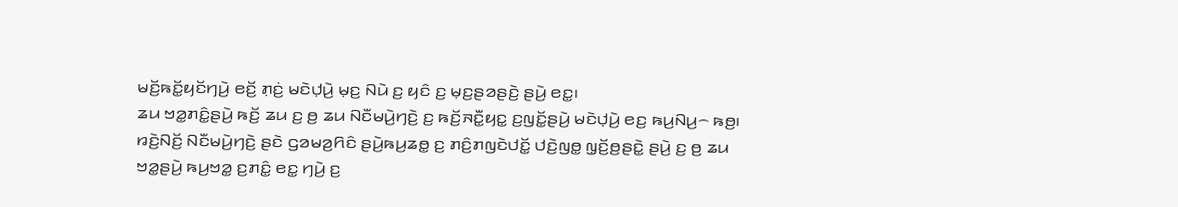ꤗꤢꤩ꤬ꤒꤢꤩ꤭ꤟꤢꤩꤚꤣꤧ꤬ ꤕꤢꤩ꤬ ꤊ꤫ꤢꤦ꤬ ꤗꤢꤧꤓ꤫ꤣꤧ꤬ ꤗ꤫ꤢ꤬ ꤡꤣꤧ ꤢ꤬ ꤟꤢꤨ ꤢ꤬ ꤗ꤫ꤢ꤬ꤔꤤꤔꤢꤧ꤬ ꤔꤣꤧ꤬ ꤕꤢ꤭꤯
ꤘꤣ ꤠꤤ꤭ꤊꤢꤨ꤭ꤔꤣꤧ꤬ ꤒꤢꤩ꤬ ꤘꤣ ꤢ꤬ ꤥ꤬ ꤘꤣ ꤡꤢꤪꤗꤣꤧ꤬ꤚꤢꤧ꤬ ꤢ꤬ ꤒꤢꤩ꤬ꤏꤢꤪ꤭ꤟꤢ꤭ ꤢ꤬ꤜꤢꤩ꤭ꤔꤣꤧ꤬ ꤗꤢꤧꤓ꤫ꤣꤧ꤬ ꤕꤢ꤬ ꤒꤣ꤬ꤡꤣ꤬꤮ ꤒꤥ꤬꤯ ꤙꤢꤧ꤬ꤡꤢꤩ꤬ ꤡꤢꤪꤗꤣꤧ꤬ꤚꤢꤧ꤬ ꤔꤢꤧ ꤞꤤꤗꤤ꤬ꤖꤢꤨ ꤔꤣꤧ꤬ꤒꤣ꤬ꤘꤥ꤭ ꤢ꤬ ꤊꤢꤨ꤬ꤊꤜꤢꤧꤓꤢꤩ꤭ ꤓꤢꤧ꤬ꤜꤥ꤭ ꤜ꤫ꤢꤩ꤬ꤥ꤬ꤔꤢꤧ꤭ ꤔꤣꤧ꤬ ꤢ꤬ ꤥ꤬ ꤘꤣ ꤠꤤ꤭ꤔꤣꤧ꤬ ꤒꤣ꤬ꤠꤤ꤭ ꤢ꤬ꤊꤢꤨ꤭ ꤕꤢ꤭ ꤚꤣꤧ꤬ ꤢ꤬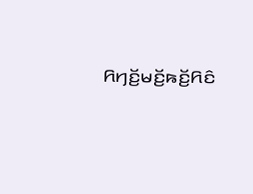ꤖꤚꤢꤩ꤬ꤗꤢꤩ꤬ꤒꤢꤩ꤬ꤖꤢꤨ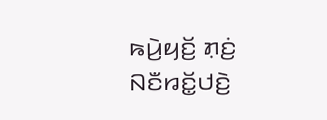ꤒꤣꤧ꤬ꤟꤢꤩ꤬ ꤊ꤫ꤢꤦ꤬ ꤡꤢꤪꤙꤢꤩ꤭ꤓꤢꤧ꤬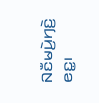ꤡꤢꤪꤗꤣꤧ꤬ꤚꤢꤧ꤬ ꤕꤢ꤭꤯